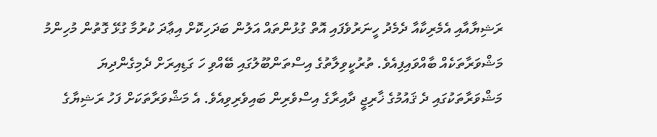ރަޝިޔާއާއި އެމެރިކާއާ ދެމެދު ހީނަރުވެފައި އޮތް ގުޅުންތައް އަލުން ބަދަހިކޮށް އިޢާދަ ކުރުމާ ގުޅޭ ގޮތުން މުހިންމު މަޝްވަރާތަކެއް ބާއްވައިފިއެވެ. ތުރުކީވިލާތުގެ އިސްތަންބޫލުގައި ބޭއްވި ހަ ގަޑިއިރަށް ދެމިގެންދިޔަ މަޝްވަރާތަކުގައި ދެ ޤައުމުގެ ޚާރިޖީ ދާއިރާގެ އިސްވެރިން ބައިވެރިވިއެވެ. އެ މަޝްވަރާތަކަށް ފަހު ރަޝިޔާގެ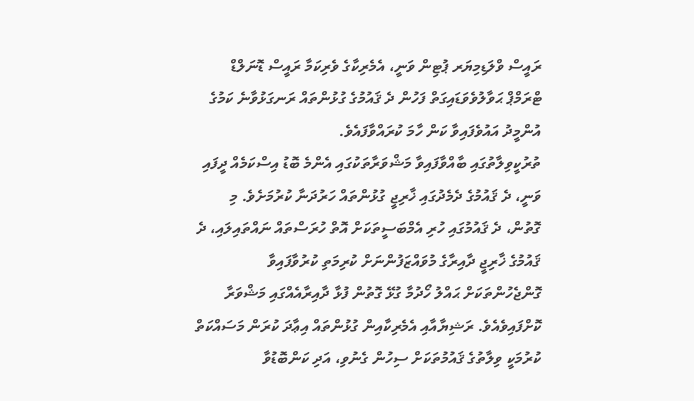ރައީސް ވްލަޑިމިޔަރ ޕުޓިން ވަނީ، އެމެރިކާގެ ވެރިކަމާ ރައީސް ޑޮނަލްޑް ޓްރަމްޕް ޙަވާލުވެވަޑައިގަތް ފަހުން ދެ ޤައުމުގެ ގުޅުންތައް ރަނގަޅުވާނެ ކަމުގެ އުންމީދު އައުވެފައިވާ ކަން ހާމަ ކުރައްވާފައެވެ.
ތުރުކީވިލާތުގައި ބާއްވާފައިވާ މަޝްވަރާތަކުގައި އެންމެ ބޮޑު އިސްކަމެއް ދީފައި ވަނީ، ދެ ޤައުމުގެ ދެމެދުގައި ޚާރިޖީ ގުޅުންތައް ހަރުދަނާ ކުރުމަށެވެ. މި ގޮތުން، ދެ ޤައުމުގައި ހުރި އެމްބަސީތަކަށް އޮތް ހުރަސްތައް ނައްތައިލައި، ދެ ޤައުމުގެ ޚާރިޖީ ދާއިރާގެ މުވައްޒަފުންނަށް ކުރިމަތި ކުރުވާފައިވާ ގޮންޖެހުންތަކަށް ޙައްލު ހޯދުމާ ގުޅޭ ގޮތުން ފުޅާ ދާއިރާއެއްގައި މަޝްވަރާ ކޮށްފައިވެއެވެ. ރަޝިޔާއާއި އެމެރިކާއިން ގުޅުންތައް އިޢާދަ ކުރަން މަސައްކަތް ކުރުމަކީ ވިލާތުގެ ޤައުމުތަކަށް ސިހުން ގެނުވި، އަދި ކަންބޮޑުވާ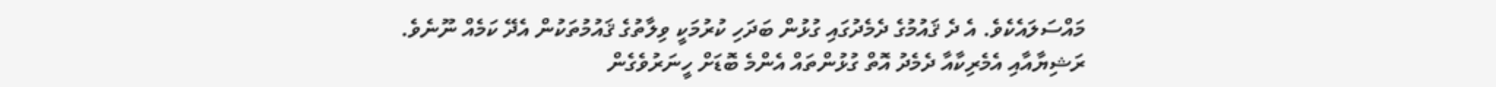މައްސަލައެކެވެ. އެ ދެ ޤައުމުގެ ދެމެދުގައި ގުޅުން ބަދަހި ކުރުމަކީ ވިލާތުގެ ޤައުމުތަކުން އެދޭ ކަމެއް ނޫނެވެ.
ރަޝިޔާއާއި އެމެރިކާއާ ދެމެދު އޮތް ގުޅުންތައް އެންމެ ބޮޑަށް ހީނަރުވެގެން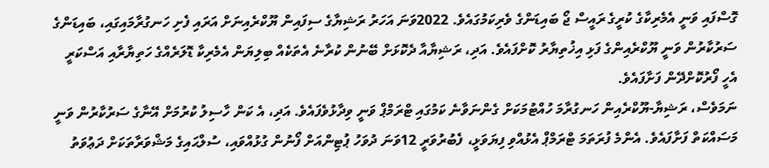ގޮސްފައި ވަނީ އެމެރިކާގެ ކުރީގެ ރައީސް ޖޯ ބައިޑަންގެ ވެރިކަމުގައެވެ. 2022ވަނަ އަހަރު ރަޝިޔާގެ ސިފައިން ޔޫކްރެއިނަށް އަރައި ފެށި ހަނގުރާމައިގައި، ބައިޑަންގެ ސަރުކާރުން ވަނީ ޔޫކްރެއިންގެ ފަޅި އިޚުތިޔާރު ކޮށްފައެވެ. އަދި، ރަޝިޔާއާ ދެކޮޅަށް ބޭނުން ކުރާނެ އެތަކެއް ބިލިޔަން އެމެރިކާ ޑޮލަރެއްގެ ހަތިޔާރާއި އަސްކަރީ އެހީ ފޯރުކޮށްދޭން ފަށާފައެވެ.
ނަމަވެސް، ރަޝިޔާ-ޔޫކްރެއިން ހަނގުރާމަ ހުއްޓުމަކަށް ގެންނަވާނެ ކަމުގައި ޓްރަމްޕް ވަނީ ވިދާޅުވެފައެވެ. އަދި، އެ ކަން ހާސިލު ކުރުމަށް އޭނާގެ ސަރުކާރުން ވަނީ މަސައްކަތް ފަށާފައެވެ. އެންމެ ފުރަތަމަ ޓްރަމްޕް އެޅުއްވި ފިޔަވަޅީ، ފެބުރުވަރީ 12ވަނަ ދުވަހު ޕުޓިންއަށް ފޯނުން ގުޅުއްވައި، ސުލްޙައިގެ މަޝްވަރާތަކަށް ދަޢުވަތު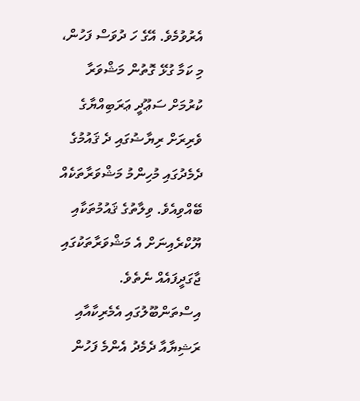އެރުވުމެވެ. އޭގެ ހަ ދުވަސް ފަހުން، މި ކަމާ ގުޅޭ ގޮތުން މަޝްވަރާ ކުރުމަށް ސަޢޫދީ ޢަރަބިއްޔާގެ ވެރިރަށް ރިޔާޟުގައި ދެ ޤައުމުގެ ދެމެދުގައި މުހިންމު މަޝްވަރާތަކެއް ބޭއްވިއެވެ. ވިލާތުގެ ޤައުމުތަކާއި ޔޫކްރެއިނަށް އެ މަޝްވަރާތަކުގައި ޖާގަދީފައެއް ނެތެވެ.
އިސްތަންބޫލުގައި އެމެރިކާއާއި ރަޝިޔާއާ ދެމެދު އެންމެ ފަހުން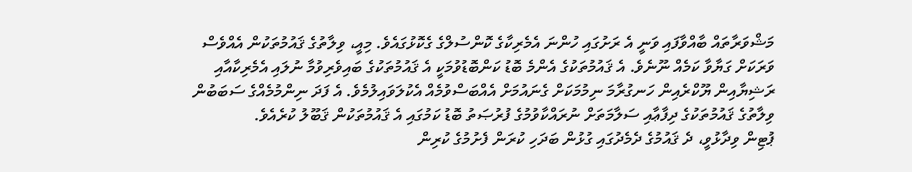މަޝްވަރާތައް ބާއްވާފައި ވަނީ އެ ރަށުގައި ހުންނަ އެމެރިކާގެ ކޮންސުލްގެ ގެކޮޅުގައެވެ. މިއީ، ވިލާތުގެ ޤައުމުތަކުން އެއްވެސް ވަރަކަށް ގަޔާވާ ކަމެއް ނޫނެވެ. އެ ޤައުމުތަކުގެ އެންމެ ބޮޑު ކަންބޮޑުވުމަކީ އެ ޤައުމުތަކުގެ ބައިވެރިވުމާ ނުލައި އެމެރިކާއާއި ރަޝިޔާއިން ޔޫކްރެއިން ހަނގުރާމަ ނިމުމަކަށް ގެނައުމަށް އެއްބަސްވުމެއް އެކުލަވައިލުމެވެ. އެ ފަދަ ނިންމުމެއްގެ ސަބަބުން ވިލާތުގެ ޤައުމުތަކުގެ ދިފާޢާއި ސަލާމަތަށް ނުރައްކާވުމުގެ ފުރުޞަތު ބޮޑު ކަމުގައި އެ ޤައުމުތަކުން ޤަބޫލު ކުރެއެވެ.
ޕުޓިން ވިދާޅުވީ، ދެ ޤައުމުގެ ދެމެދުގައި ގުޅުން ބަދަހި ކުރަން ފެށުމުގެ ކުރިން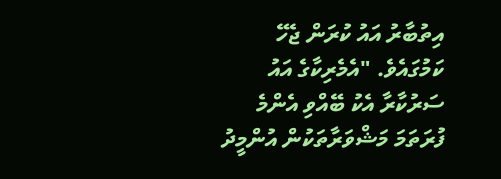އިތުބާރު އައު ކުރަން ޖެހޭ ކަމުގައެވެ. "އެމެރިކާގެ އައު ސަރުކާރާ އެކު ބޭއްވި އެންމެ ފުރަތަމަ މަޝްވަރާތަކުން އުންމީދު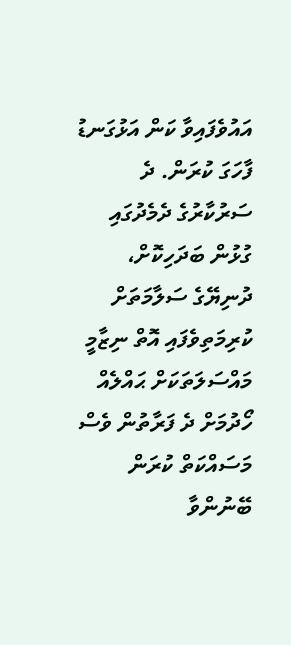އައުވެފައިވާ ކަން އަޅުގަނޑު ފާހަގަ ކުރަން. ދެ ސަރުކާރުގެ ދެމެދުގައި ގުޅުން ބަދަހިކޮށް، ދުނިޔޭގެ ސަލާމަތަށް ކުރިމަތިވެފައި އޮތް ނިޒާމީ މައްސަލަތަކަށް ޙައްލެއް ހޯދުމަށް ދެ ފަރާތުން ވެސް މަސައްކަތް ކުރަން ބޭނުންވާ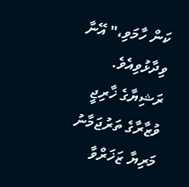ކަން ހާމަވި،" އޭނާ ވިދާޅުވިއެވެ.
ރަޝިޔާގެ ޚާރިޖީ ވުޒާރާގެ ތަރުޖަމާނު މަރިޔާ ޒަޚަރްވާ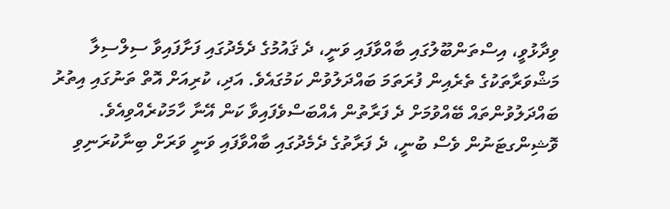ވިދާޅުވީ، އިސްތަންބޫލުގައި ބާއްވާފައި ވަނީ، ދެ ޤައުމުގެ ދެމެދުގައި ފަށާފައިވާ ސިލްސިލާ މަޝްވަރާތަކުގެ ތެރެއިން ފުރަތަމަ ބައްދަލުވުން ކަމުގައެވެ. އަދި، ކުރިއަށް އޮތް ތަނުގައި އިތުރު ބައްދަލުވުންތައް ބޭއްވުމަށް ދެ ފަރާތުން އެއްބަސްވެފައިވާ ކަން އޭނާ ހާމަކުރެއްވިއެވެ. ވޮޝިންގޓަނުން ވެސް ބުނީ، ދެ ފަރާތުގެ ދެމެދުގައި ބާއްވާފައި ވަނީ ވަރަށް ބިނާކުރަނިވި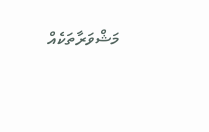މަޝްވަރާތަކެއް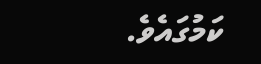ކަމުގައެވެ.